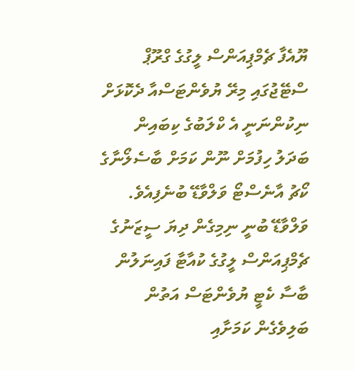ޔޫއެފާ ޗެމްޕިއަންސް ލީގުގެ ގްރޫޕް ސްޓޭޖުގައި މިރޭ ޔުވެންޓަސްއާ ދެކޮޅަށް ނިކުންނަނީ އެ ކްލަބުގެ ކިބައިން ބަދަލު ހިފުމަށް ނޫން ކަމަށް ބާސެލޯނާގެ ކޯޗު އާނެސްޓޯ ވަލްވާޑޭ ބުނެފިއެވެ.
ވަލްވާޑޭ ބުނީ ނިމިގެން ދިޔަ ސީޒަނުގެ ޗެމްޕިއަންސް ލީގުގެ ކުއާޓާ ފައިނަލުން ބާސާ ކެޓީ ޔުވެންޓަސް އަތުން ބަލިވެގެން ކަމަށާއި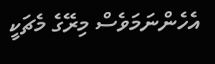އެހެންނަމަވެސް މިރޭގެ މެޗަކީ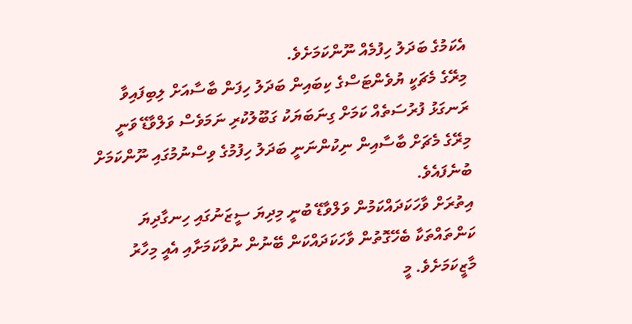އެކަމުގެ ބަދަލު ހިފުމެއް ނޫންކަމަށެވެ.
މިރޭގެ މެޗަކީ ޔުވެންޓަސްގެ ކިބައިން ބަދަލު ހިފަން ބާސާއަށް ލިބިފައިވާ ރަނގަޅު ފުރުސަތެއް ކަމަށް ގިނަބަޔަކު ގަބޫލުކުރި ނަމަވެސް ވަލްވާޑޭ ވަނީ މިރޭގެ މެޗަށް ބާސާއިން ނިކުންނަނީ ބަދަލު ހިފުމުގެ ވިސްނުމުގައި ނޫންކަމަށް ބުނެފައެވެ.
އިތުރަށް ވާހަކަދައްކަމުން ވަލްވާޑޭ ބުނީ މިދިޔަ ސީޒަނުގައި ހިނގާދިޔަ ކަންތައްތަކާ ބެހޭގޮތުން ވާހަކަދައްކަން ބޭނުން ނުވާކަމަށާއި އެއީ މިހާރު މާޒީކަމަށެވެ. މީ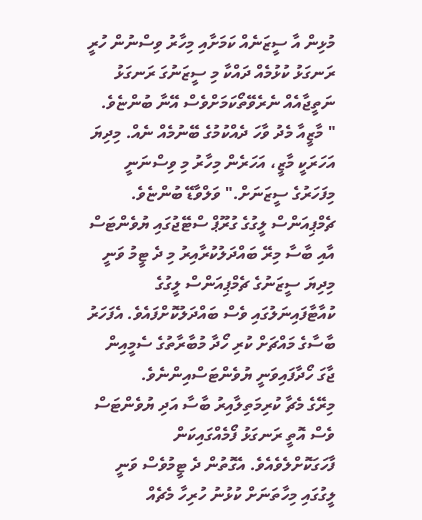މުޅިން އާ ސީޒަނެއް ކަމަށާއި މިހާރު ވިސްނުން ހުރީ ރަނގަޅު ކުޅުމެއް ދައްކާ މި ސީޒަނުގަ ރަނގަޅު ނަތީޖާއެއް ނެރެވޭތޯކަމަށްވެސް އޭނާ ބުންޏެވެ.
" މާޒީއާ މެދު ވާހަ ދެއްކުމުގެ ބޭނުމެއް ނެއް. މިދިޔަ އަހަރަކީ މާޒީ، އަހަރެން މިހާރު މި ވިސްނަނީ މިފަހަރުގެ ސީޒަނަށް." ވަލްވާޑޭ ބުންޏެވެ.
ޗެމްޕިއަންސް ލީގުގެ ގުރޫޕް ސްޓޭޖުގައި ޔުވެންޓަސް އާއި ބާސާ މިރޭ ބައްދަލުކުރާއިރު މި ދެ ޓީމު ވަނީ މިދިޔަ ސީޒަނުގެ ޗެމްޕިއަންސް ލީގުގެ ކުއާޓާފައިނަލުގައި ވެސް ބައްދަލުކޮށްފައެވެ. އެފަހަރު ބާސާގެ މައްޗަށް ކުރި ހޯދާ މުބާރާތުގެ ސެމީއިން ޖާގަ ހޯދާފައިވަނީ ޔުވެންޓަސްއިންނެވެ.
މިރޭގެ މެޗާ ކުރިމަތިލާއިރު ބާސާ އަދި ޔުވެންޓަސް ވެސް އޮތީ ރަނގަޅު ފޯމެއްގައިކަން ފާހަގަކޮށްލެވެއެވެ. އެގޮތުން ދެ ޓީމުވެސް ވަނީ ލީގުގައި މިހާތަނަށް ކުޅުނު ހުރިހާ މެޗެއް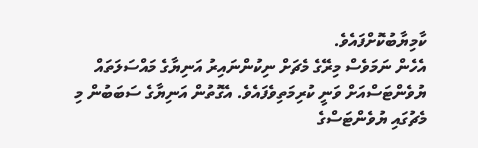ކާމިޔާބުކޮށްފައެވެ.
އެހެން ނަމަވެސް މިރޭގެ މެޗަށް ނިކުންނައިރު އަނިޔާގެ މައްސަލަތައް ޔުވެންޓަސްއަށް ވަނީ ކުރިމަތިވެފައެވެ. އެގޮތުން އަނިޔާގެ ސަބަބުން މި މެޗުގައި ޔުވެންޓަސްގެ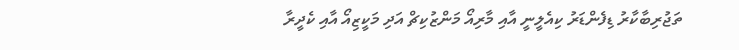ތަޖުރިބާކާރު ޑިފެންޑަރު ކިއެލީނީ އާއި މާރިއޯ މަންޒުކިޗް އަދި މަކީޒިއޯ އާއި ކެދީރާ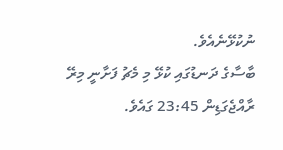ނުކުޅޭނެއެވެ.
ބާސާގެ ދަނޑުގައި ކުޅޭ މި މެޗު ފަށާނީ މިރޭ ރާއްޖެގަޑިން 23:45 ގައެވެ.